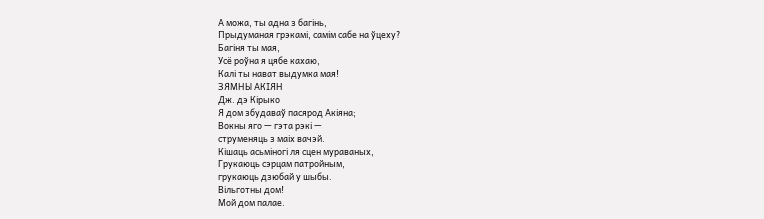А можа, ты адна з багінь,
Прыдуманая грэкамі, самім сабе на ўцеху?
Багіня ты мая,
Усё роўна я цябе кахаю,
Калі ты нават выдумка мая!
ЗЯМНЫ АКІЯН
Дж. дэ Кірыко
Я дом збудаваў пасярод Акіяна;
Вокны яго — гэта рэкі —
струменяць з маіх вачэй.
Кішаць асьміногі ля сцен мураваных,
Грукаюць сэрцам патройным,
грукаюць дзюбай у шыбы.
Вільготны дом!
Мой дом палае.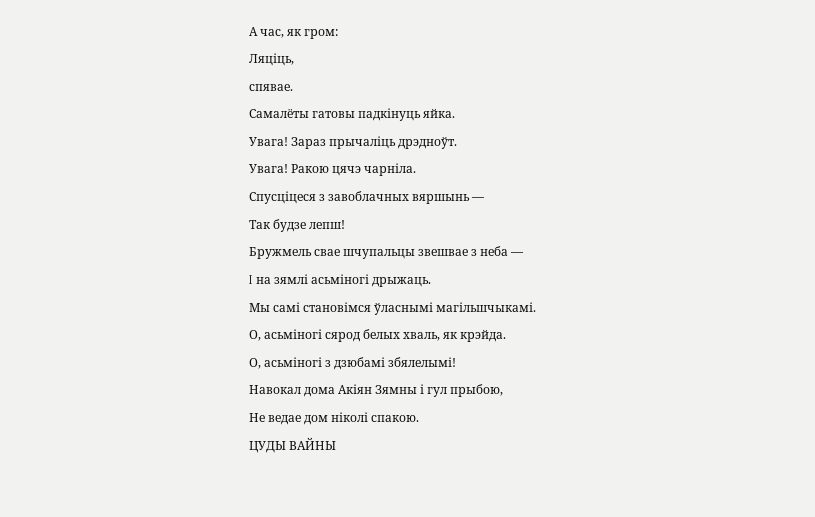А час, як гром:
Ляціць,
спявае.
Самалёты гатовы падкінуць яйка.
Увага! Зараз прычаліць дрэдноўт.
Увага! Ракою цячэ чарніла.
Спусціцеся з завоблачных вяршынь —
Так будзе лепш!
Бружмель свае шчупальцы звешвае з неба —
I на зямлі асьміногі дрыжаць.
Мы самі становімся ўласнымі магільшчыкамі.
О, асьміногі сярод белых хваль, як крэйда.
О, асьміногі з дзюбамі збялелымі!
Навокал дома Акіян Зямны і гул прыбою,
Не ведае дом ніколі спакою.
ЦУДЫ ВАЙНЫ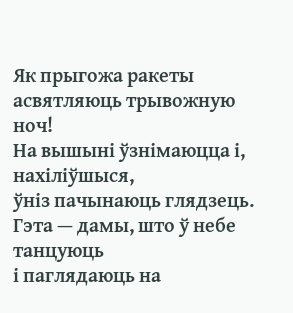Як прыгожа ракеты асвятляюць трывожную ноч!
На вышыні ўзнімаюцца і, нахіліўшыся,
ўніз пачынаюць глядзець.
Гэта — дамы, што ў небе танцуюць
і паглядаюць на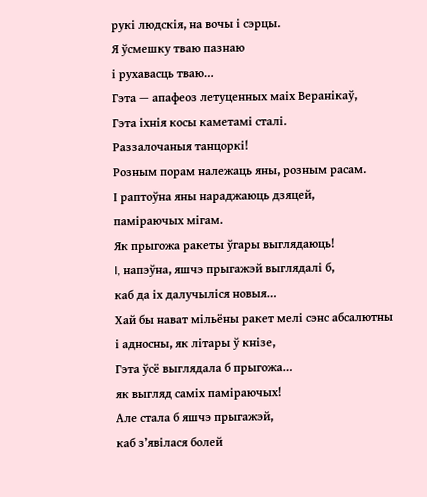рукі людскія, на вочы і сэрцы.
Я ўсмешку тваю пазнаю
і рухавасць тваю…
Гэта — апафеоз летуценных маіх Веранікаў,
Гэта іхнія косы каметамі сталі.
Раззалочаныя танцоркі!
Розным порам належаць яны, розным расам.
І раптоўна яны нараджаюць дзяцей,
паміраючых мігам.
Як прыгожа ракеты ўгары выглядаюць!
I, напэўна, яшчэ прыгажэй выглядалі б,
каб да іх далучыліся новыя…
Хай бы нават мільёны ракет мелі сэнс абсалютны
і адносны, як літары ў кнізе,
Гэта ўсё выглядала б прыгожа…
як выгляд саміх паміраючых!
Але стала б яшчэ прыгажэй,
каб з’явілася болей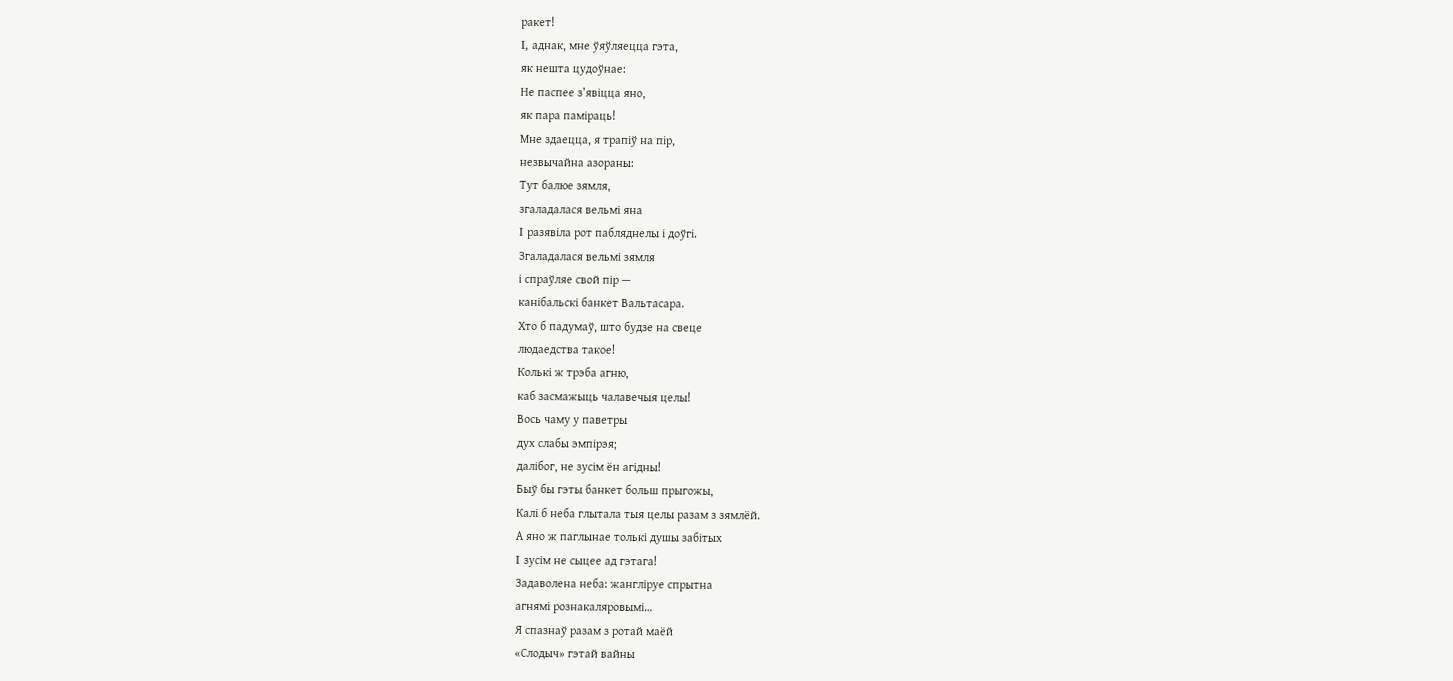ракет!
I, аднак, мне ўяўляецца гэта,
як нешта цудоўнае:
Не паспее з’явіцца яно,
як пара паміраць!
Мне здаецца, я трапіў на пір,
незвычайна азораны:
Тут балюе зямля,
згаладалася вельмі яна
I разявіла рот пабляднелы і доўгі.
Згаладалася вельмі зямля
і спраўляе свой пір —
канібальскі банкет Вальтасара.
Хто б падумаў, што будзе на свеце
людаедства такое!
Колькі ж трэба агню,
каб засмажыць чалавечыя целы!
Вось чаму у паветры
дух слабы эмпірэя;
далібог, не зусім ён агідны!
Быў бы гэты банкет больш прыгожы,
Калі б неба глытала тыя целы разам з зямлёй.
А яно ж паглынае толькі душы забітых
I зусім не сыцее ад гэтага!
Задаволена неба: жангліруе спрытна
агнямі рознакаляровымі…
Я спазнаў разам з ротай маёй
«Слодыч» гэтай вайны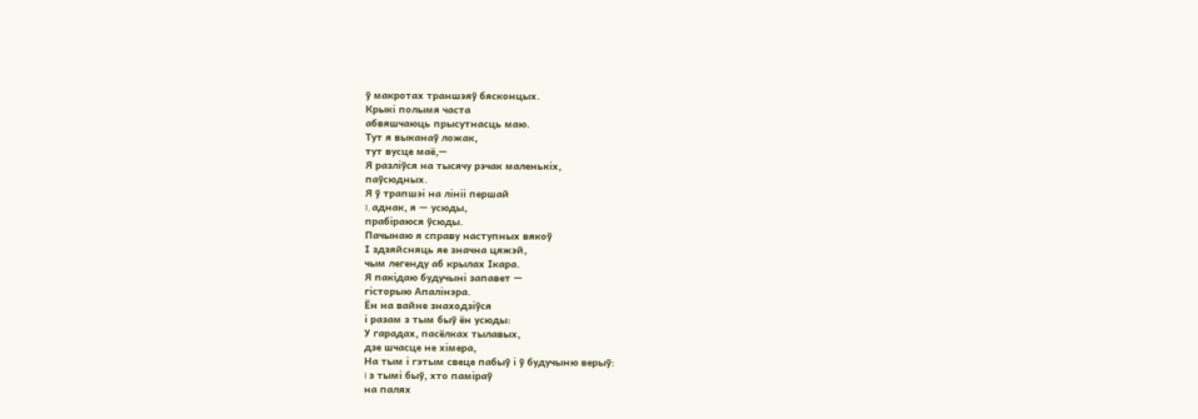ў макротах траншэяў бясконцых.
Крыкі полымя часта
абвяшчаюць прысутнасць маю.
Тут я выканаў ложак,
тут вусце маё,—
Я разліўся на тысячу рэчак маленькіх,
паўсюдных.
Я ў трапшэі на лініі першай
I, аднак, я — усюды,
прабіраюся ўсюды.
Пачынаю я справу наступных вякоў
І здзяйсняць яе значна цяжэй,
чым легенду аб крылах Ікара.
Я пакідаю будучыні запавет —
гісторыю Апалінэра.
Ён на вайне знаходзіўся
і разам з тым быў ён усюды:
У гарадах, пасёлках тылавых,
дзе шчасце не хімера,
На тым і гэтым свеце пабыў і ў будучыню верыў:
I з тымі быў, хто паміраў
на палях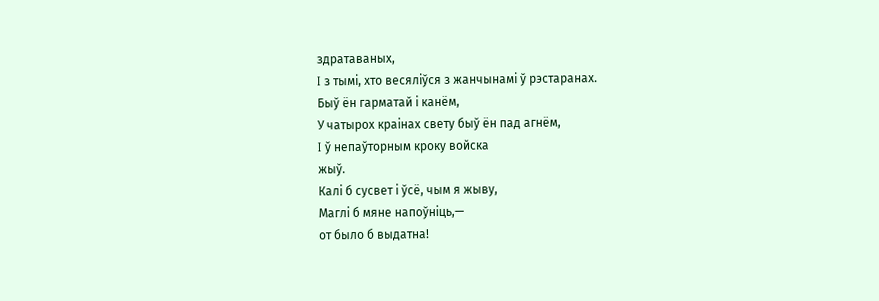здратаваных,
I з тымі, хто весяліўся з жанчынамі ў рэстаранах.
Быў ён гарматай і канём,
У чатырох краінах свету быў ён пад агнём,
I ў непаўторным кроку войска
жыў.
Калі б сусвет і ўсё, чым я жыву,
Маглі б мяне напоўніць,—
от было б выдатна!